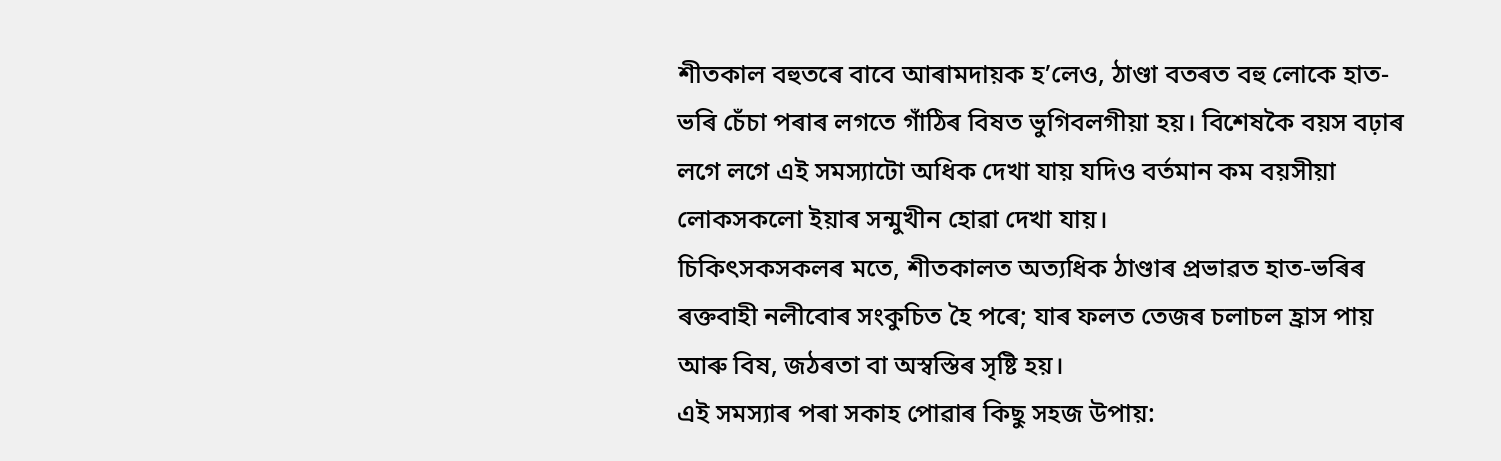শীতকাল বহুতৰে বাবে আৰামদায়ক হ’লেও, ঠাণ্ডা বতৰত বহু লোকে হাত-ভৰি চেঁচা পৰাৰ লগতে গাঁঠিৰ বিষত ভুগিবলগীয়া হয়। বিশেষকৈ বয়স বঢ়াৰ লগে লগে এই সমস্যাটো অধিক দেখা যায় যদিও বৰ্তমান কম বয়সীয়া লোকসকলো ইয়াৰ সন্মুখীন হোৱা দেখা যায়।
চিকিৎসকসকলৰ মতে, শীতকালত অত্যধিক ঠাণ্ডাৰ প্ৰভাৱত হাত-ভৰিৰ ৰক্তবাহী নলীবোৰ সংকুচিত হৈ পৰে; যাৰ ফলত তেজৰ চলাচল হ্ৰাস পায় আৰু বিষ, জঠৰতা বা অস্বস্তিৰ সৃষ্টি হয়।
এই সমস্যাৰ পৰা সকাহ পোৱাৰ কিছু সহজ উপায়: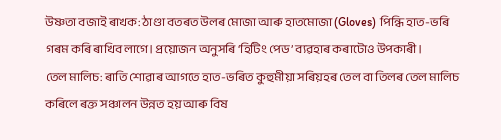উষ্ণতা বজাই ৰাখক: ঠাণ্ডা বতৰত উলৰ মোজা আৰু হাতমোজা (Gloves) পিন্ধি হাত-ভৰি গৰম কৰি ৰাখিব লাগে। প্ৰয়োজন অনুসৰি ‘হিটিং পেড’ ব্যৱহাৰ কৰাটোও উপকাৰী।
তেল মালিচ: ৰাতি শোৱাৰ আগতে হাত-ভৰিত কুহুমীয়া সৰিয়হৰ তেল বা তিলৰ তেল মালিচ কৰিলে ৰক্ত সঞ্চালন উন্নত হয় আৰু বিষ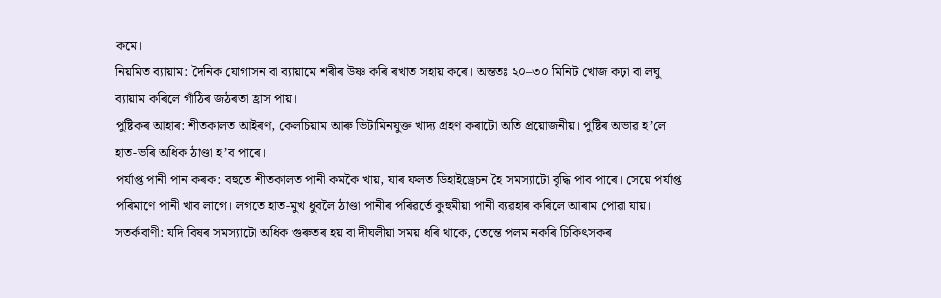কমে।
নিয়মিত ব্যায়াম: দৈনিক যোগাসন বা ব্যায়ামে শৰীৰ উষ্ণ কৰি ৰখাত সহায় কৰে। অন্ততঃ ২০–৩০ মিনিট খোজ কঢ়া বা লঘু ব্যায়াম কৰিলে গাঁঠিৰ জঠৰতা হ্ৰাস পায়।
পুষ্টিকৰ আহাৰ: শীতকালত আইৰণ, কেলচিয়াম আৰু ভিটামিনযুক্ত খাদ্য গ্ৰহণ কৰাটো অতি প্ৰয়োজনীয়। পুষ্টিৰ অভাৱ হ’লে হাত-ভৰি অধিক ঠাণ্ডা হ’ব পাৰে।
পৰ্যাপ্ত পানী পান কৰক: বহুতে শীতকালত পানী কমকৈ খায়, যাৰ ফলত ডিহাইড্ৰেচন হৈ সমস্যাটো বৃদ্ধি পাব পাৰে। সেয়ে পৰ্যাপ্ত পৰিমাণে পানী খাব লাগে। লগতে হাত-মুখ ধুবলৈ ঠাণ্ডা পানীৰ পৰিৱৰ্তে কুহুমীয়া পানী ব্যৱহাৰ কৰিলে আৰাম পোৱা যায়।
সতৰ্কবাণী: যদি বিষৰ সমস্যাটো অধিক গুৰুতৰ হয় বা দীঘলীয়া সময় ধৰি থাকে, তেন্তে পলম নকৰি চিকিৎসকৰ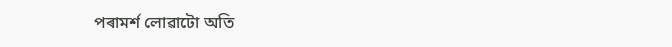পৰামৰ্শ লোৱাটো অতি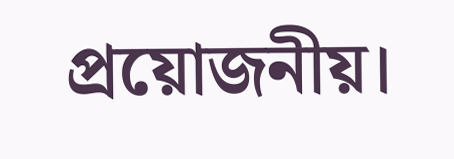প্ৰয়োজনীয়।